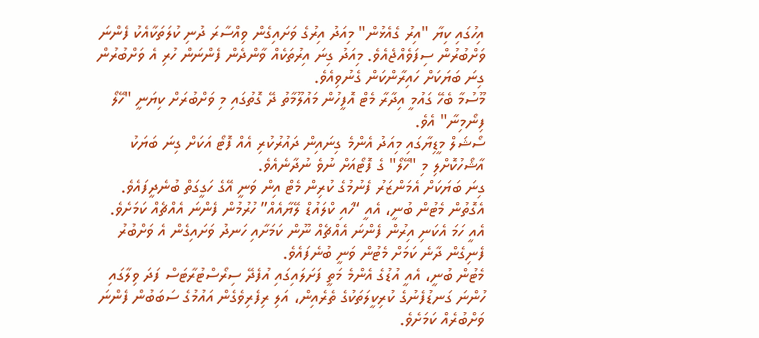އިހުގައި ކިޔާ "އިރު ގެއެޅުން" މިއަދު އިރުގެ ވަށައިގެން ވިއްސާރަ ދުނި ކުލަތަކާއެކު ފެންނަ ވަށްބުރުން ސިފަވެއްޖެއެވެ. މިއަދު ގިނަ އިރުތަކެއް ވާންދެން ފެންނަން ހުރި އެ ވަށްބުރުން ގިނަ ބަޔަކަށް ހައިރާންކަން ގެނުވިއެވެ.
މޫސުމާ ބެހޭ ގައުމީ އިދާރާ މެޓް އޮފީހުން މައުލޫމާތު ދޭ ގޮތުގައި މި ވަށްބުރަށް ކިޔަނީ "ހޭލޯ ފިނޯމިނާ" އެވެ.
ސޯޝަލް މީޑިޔާގައި މިއަދު އެންމެ ގިނައިން ދައުރުކުރި އެއް ފޮޓޯ އަކަށް ގިނަ ބަޔަކު އާޝޯހުކޮށްލި މި "ހޭލޯ" ގެ ފޮޓޯއަށް ނުވެ ނުދާނެއެވެ.
ގިނަ ބަޔަކަށް އެމަންޒަރު ފެނުމުގެ ކުރިން މެޓް އިން ވަނީ އޭގެ ހަގީގަތް ބުނެދީފައެވެ. އެގޮތުން މެޓުން ބުނީ، އެއީ “ހައި ކްލައުޑް ލޭޔާއެއް” ހުރުމުން ފެންނަ އެއްޗެއް ކަމަށެވެ.
އެއީ ހަމަ އެކަނި އިރުން ފެންނަ އެއްޗެއް ނޫން ކަމަށާއި ހަނދު ވަށައިގެން އެ ވަށްބުރު ފެނިގެން ދާނެ ކަމަށް މެޓުން ވަނީ ބުނެފައެވެ.
މެޓުން ބުނީ، އެއީ އުޑުގެ އެންމެ މަތީ ފަށަލައިގައި އުފެދޭ ސިރޯސްޓުރާޓަސް ފަދަ ވިލާގައި ހުންނަ ގަނޑުފެނުގެ ކުރިކީލަތަކުގެ ތެރެއިން، އަލި ރިފެރިވެގެން އައުމުގެ ސަބަބުން ފެންނަ ވަށްބުރެއް ކަމަށެވެ.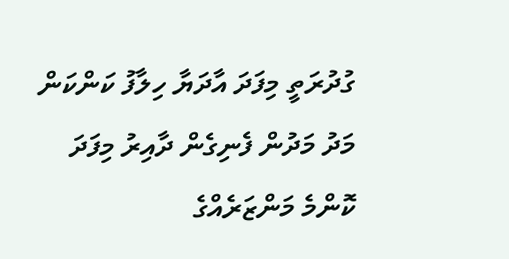ގުދުރަތީ މިފަދަ އާދަޔާ ހިލާފު ކަންކަން މަދު މަދުން ފެނިގެން ދާއިރު މިފަދަ ކޮންމެ މަންޒަރެއްގެ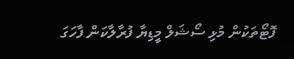ފޮޓޯތަކުން މުޅި ސޯޝަލް މީޑިޔާ ފުރާލާކަން ފާހަގަ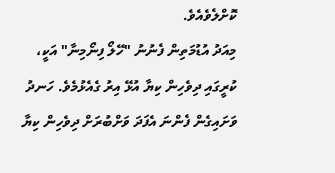ކޮށްލެވެއެވެ.
މިއަދު އުޑުމަތިން ފެނުނު "ހޭލޯ ފިނޯމިނާ" އަކީ، ކުރީގައި ދިވެހިން ކިޔާ އުޅޭ އިރު ގެއެޅުމެވެ. ހަނދު ވަށައިގެން ފެންނަ އެފަދަ ވަށްބުރަށް ދިވެހިން ކިޔާ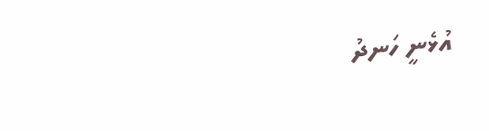އުޅެނީ ހަނދު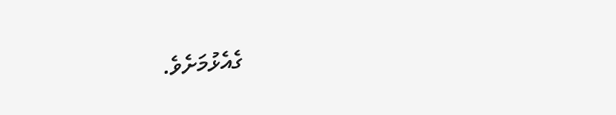ގެއެޅުމަށެވެ.